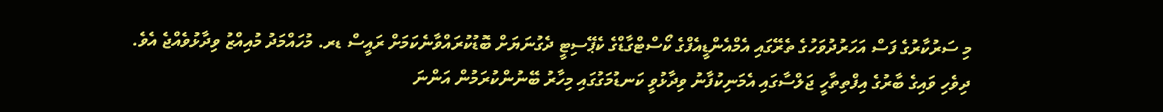މި ސަރުކާރުގެ ފަސް އަހަރުދުވަހުގެ ތެރޭގައި އެމްއެންޑީއެފްގެ ކޯސްޓްގާޑްގެ ކެޕޭސިޓީ ދެގުނަޔަށް ބޮޑުކުރައްވާނެކަމަށް ރައީސް ޑރ. މުހައްމަދު މުއިއްޒު ވިދާޅުވެއްޖެ އެވެ.
ދިވެހި ވައިގެ ބާރުގެ އިފްތިތާހީ ޖަލްސާގައި އެމަނިކުފާނު ވިދާޅުވީ ކަނޑުމަގުގައި މިހާރު ބޭނުންކުރަމުން އަންނަ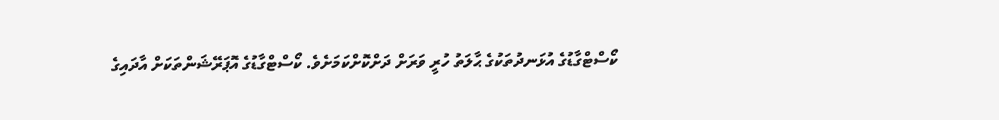ކޯސްޓްގާޑުގެ އުޅަނދުތަކުގެ ޙާލަތު ހުރީ ވަރަށް ދަށްކޮށްކަމަށެވެ. ކޯސްޓްގާޑުގެ އޮޕަރޭޝަންތަކަށް އާދައިގެ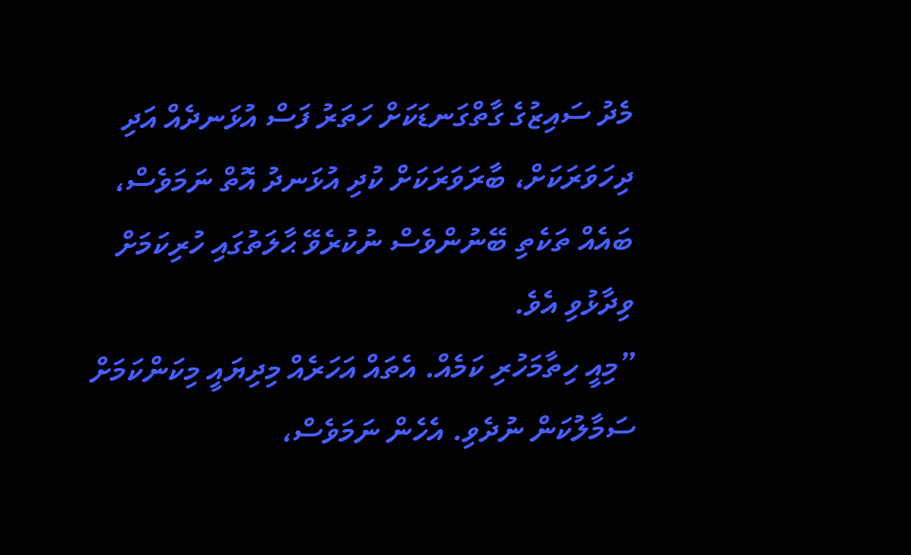މެދު ސައިޒުގެ ގާތްގަނޑަކަށް ހަތަރު ފަސް އުޅަނދެއް އަދި ދިހަވަރަކަށް، ބާރަވަރަކަށް ކުދި އުޅަނދު އޮތް ނަމަވެސް، ބައެއް ތަކެތި ބޭނުންވެސް ނުކުރެވޭ ޙާލަތުގައި ހުރިކަމަށް ވިދާޅުވި އެވެ.
”މިއީ ހިތާމަހުރި ކަމެއް. އެތައް އަހަރެއް މިދިޔައީ މިކަންކަމަށް ސަމާލުކަން ނުދެވި. އެހެން ނަމަވެސް،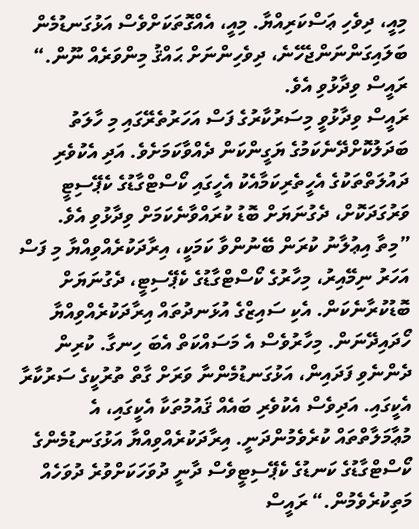މިއީ، ދިވެހި ޢަސްކަރިއްޔާ. މިއީ، އެއްގޮތަކަށްވެސް އަޅުގަނޑުމެން ބަލައިގަންނަންޖެހޭނެ، ދިވެހިންނަށް ޙައްޤު މިންވަރެއް ނޫން.“ ރައީސް ވިދާޅުވި އެވެ.
ރައީސް ވިދާޅުވީ މިސަރުކާރުގެ ފަސް އަހަރުތެރޭގައި މި ހާލަތު ބަދަލުކޮށްދޭނެކަމުގެ ޔަގީންކަން ދެއްވާކަމަށެވެ. އަދި އެކުވެރި ދައުލަތްތަކުގެ އެހީތެރިކަމާއެކު އެހީގައި ކޯސްޓްގާޑުގެ ކެޕޭސިޓީ ވަރުގަދަކޮށް، ދެގުނަޔަށް ބޮޑު ކުރައްވާނެކަމަށް ވިދާޅުވި އެވެ.
”މިތާ އިޢުލާނު ކުރަން ބޭނުންވާ ކަމަކީ، އިރާދަކުރެއްވިއްޔާ މި ފަސް އަހަރު ނިމޭއިރު، މިހާރުގެ ކޯސްޓްގާޑުގެ ކެޕޭސިޓީ، ދެގުނަޔަށް ބޮޑުކުރާނެކަން. އެކި ސައިޒްގެ އުޅަނދުތައް އިރާދަކުރެއްވިއްޔާ ހޯދައިދޭނަން. މިހާރުވެސް އެ މަސައްކަތް އެބަ ހިނގާ. ކުރިން ދެންނެވި ފަދައިން، އަޅުގަނޑުމެންނާ ވަރަށް ގާތް ތުރުކީގެ ސަރުކާރާ އެކީގައި. އަދިވެސް އެކުވެރި ބައެއް ޤައުމުތަކާ އެކީގައި، އެ މުޢާމަލާތްތައް ކުރެވެމުންދަނީ. އިރާދަކުރެއްވިއްޔާ އަޅުގަނޑުމެންގެ ކޯސްޓްގާޑުގެ ކަނޑުގެ ކެޕޭސިޓީވެސް ދާނީ ދުވަހަކަށްވުރެ ދުވަހެއް މަތިކުރެވެމުން.“ ރައީސް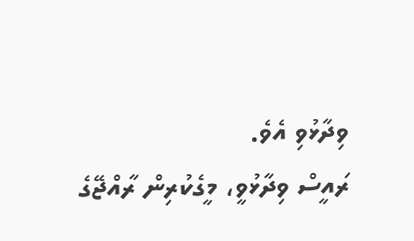ވިދާޅުވި އެވެ.
ރައީސް ވިދާޅުވީ، މީގެކުރިން ރާއްޖޭގެ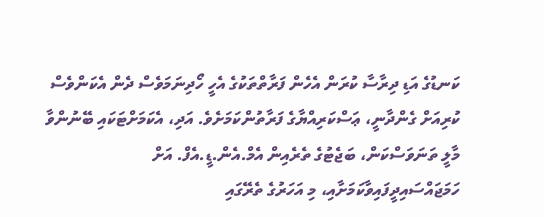ކަނޑުގެ އަޑި ދިރާސާ ކުރަން އެހެން ފަރާތްތަކުގެ އެހީ ހޯދިނަމަވެސް ދެން އެކަންވެސް ކުރިއަށް ގެންދާނީ، ޢަސްކަރިއްޔާގެ ފަރާތުންކަމަށެވެ. އަދި، އެކަމަށްޓަކައި ބޭނުންވާ މާލީ ތަނަވަސްކަން، ބަޖެޓުގެ ތެރެއިން އެމް.އެން.ޑީ.އެފް. އަށް ހަމަޖައްސައިދީފައިވާކަމަށާއި، މި އަހަރުގެ ތެރޭގައި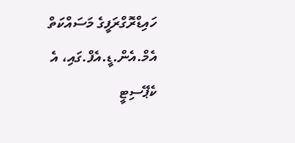ހައިޑްރޮގްރަފީގެ މަސައްކަތް އެމް.އެން.ޑީ.އެފް.ގައި، އެ ކެޕޭސިޓީ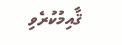ޤާއިމުކުރެވި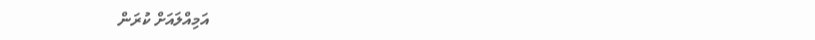އަމިއްލައަށް ކުރަން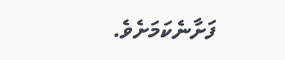ފަށާނެކަމަށެވެ.